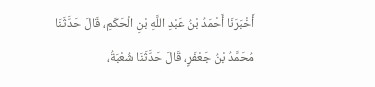أَخْبَرَنَا أَحْمَدُ بْنُ عَبْدِ اللَّهِ بْنِ الْحَكَمِ، قَالَ حَدَّثَنَا مُحَمَّدُ بْنُ جَعْفَرٍ، قَالَ حَدَّثَنَا شُعْبَةُ،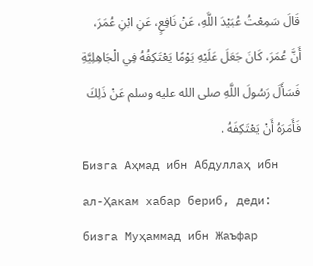قَالَ سَمِعْتُ عُبَيْدَ اللَّهِ، عَنْ نَافِعٍ، عَنِ ابْنِ عُمَرَ، أَنَّ عُمَرَ، كَانَ جَعَلَ عَلَيْهِ يَوْمًا يَعْتَكِفُهُ فِي الْجَاهِلِيَّةِ فَسَأَلَ رَسُولَ اللَّهِ صلى الله عليه وسلم عَنْ ذَلِكَ فَأَمَرَهُ أَنْ يَعْتَكِفَهُ .
Бизга Аҳмад ибн Абдуллаҳ ибн ал-Ҳакам хабар бериб, деди: бизга Муҳаммад ибн Жаъфар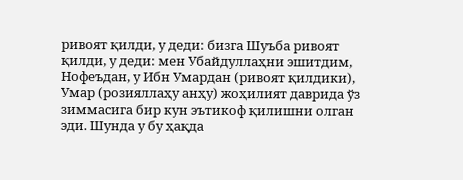ривоят қилди, у деди: бизга Шуъба ривоят қилди, у деди: мен Убайдуллаҳни эшитдим, Нофеъдан, у Ибн Умардан (ривоят қилдики), Умар (розияллаҳу анҳу) жоҳилият даврида ўз зиммасига бир кун эътикоф қилишни олган эди. Шунда у бу ҳақда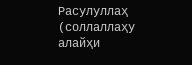Расулуллаҳ (соллаллаҳу алайҳи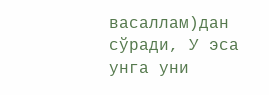васаллам)дан сўради, У эса унга уни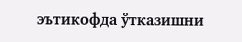эътикофда ўтказишни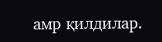амр қилдилар.